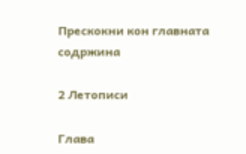Прескокни кон главната содржина

2 Летописи

Глава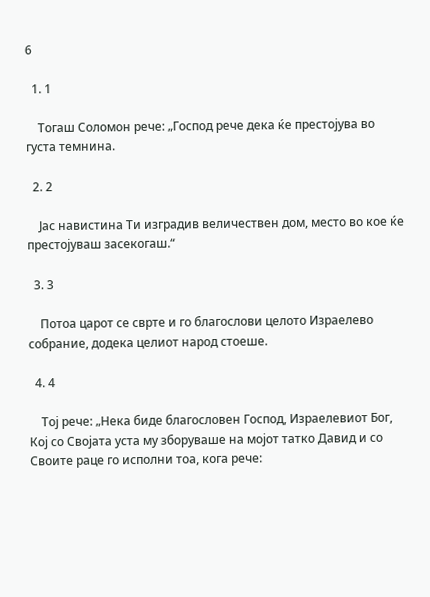6

  1. 1

    Тогаш Соломон рече: „Господ рече дека ќе престојува во густа темнина.

  2. 2

    Јас навистина Ти изградив величествен дом, место во кое ќе престојуваш засекогаш.“

  3. 3

    Потоа царот се сврте и го благослови целото Израелево собрание, додека целиот народ стоеше.

  4. 4

    Тој рече: „Нека биде благословен Господ, Израелевиот Бог, Кој со Својата уста му зборуваше на мојот татко Давид и со Своите раце го исполни тоа, кога рече: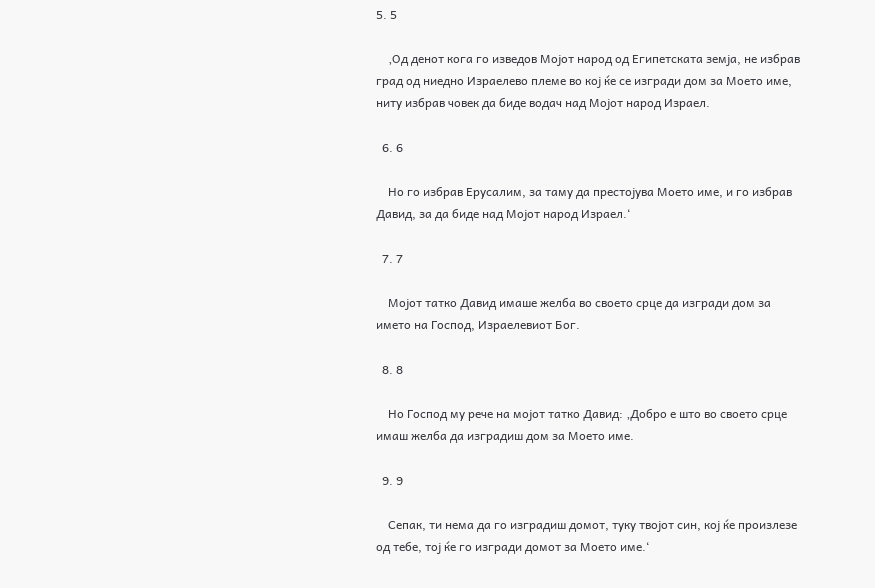5. 5

    ‚Од денот кога го изведов Мојот народ од Египетската земја, не избрав град од ниедно Израелево племе во кој ќе се изгради дом за Моето име, ниту избрав човек да биде водач над Мојот народ Израел.

  6. 6

    Но го избрав Ерусалим, за таму да престојува Моето име, и го избрав Давид, за да биде над Мојот народ Израел.‘

  7. 7

    Мојот татко Давид имаше желба во своето срце да изгради дом за името на Господ, Израелевиот Бог.

  8. 8

    Но Господ му рече на мојот татко Давид: ‚Добро е што во своето срце имаш желба да изградиш дом за Моето име.

  9. 9

    Сепак, ти нема да го изградиш домот, туку твојот син, кој ќе произлезе од тебе, тој ќе го изгради домот за Моето име.‘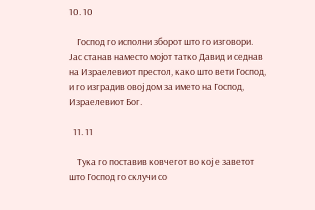10. 10

    Господ го исполни зборот што го изговори. Јас станав наместо мојот татко Давид и седнав на Израелевиот престол, како што вети Господ, и го изградив овој дом за името на Господ, Израелевиот Бог.

  11. 11

    Тука го поставив ковчегот во кој е заветот што Господ го склучи со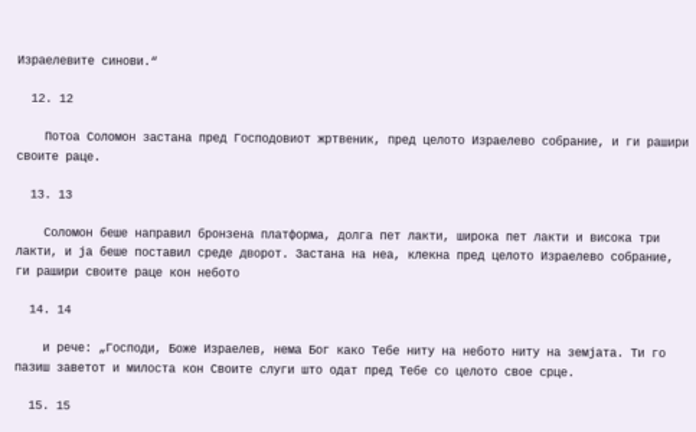Израелевите синови.“

  12. 12

    Потоа Соломон застана пред Господовиот жртвеник, пред целото Израелево собрание, и ги рашири своите раце.

  13. 13

    Соломон беше направил бронзена платформа, долга пет лакти, широка пет лакти и висока три лакти, и ја беше поставил среде дворот. Застана на неа, клекна пред целото Израелево собрание, ги рашири своите раце кон небото

  14. 14

    и рече: „Господи, Боже Израелев, нема Бог како Тебе ниту на небото ниту на земјата. Ти го пазиш заветот и милоста кон Своите слуги што одат пред Тебе со целото свое срце.

  15. 15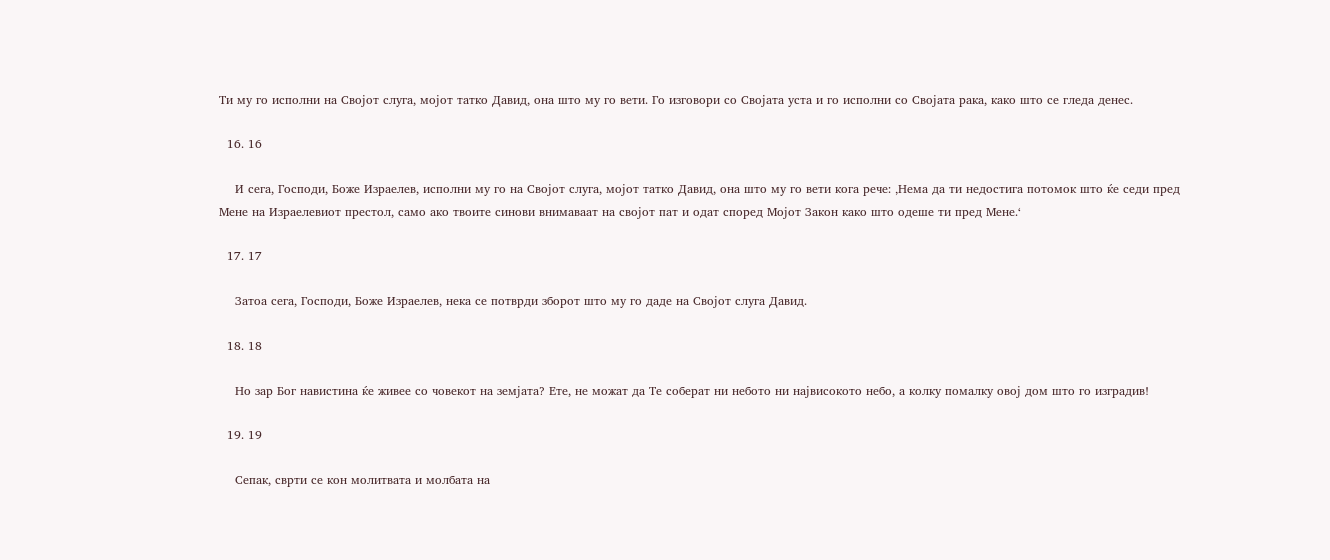Ти му го исполни на Својот слуга, мојот татко Давид, она што му го вети. Го изговори со Својата уста и го исполни со Својата рака, како што се гледа денес.

  16. 16

    И сега, Господи, Боже Израелев, исполни му го на Својот слуга, мојот татко Давид, она што му го вети кога рече: ‚Нема да ти недостига потомок што ќе седи пред Мене на Израелевиот престол, само ако твоите синови внимаваат на својот пат и одат според Мојот Закон како што одеше ти пред Мене.‘

  17. 17

    Затоа сега, Господи, Боже Израелев, нека се потврди зборот што му го даде на Својот слуга Давид.

  18. 18

    Но зар Бог навистина ќе живее со човекот на земјата? Ете, не можат да Те соберат ни небото ни највисокото небо, а колку помалку овој дом што го изградив!

  19. 19

    Сепак, сврти се кон молитвата и молбата на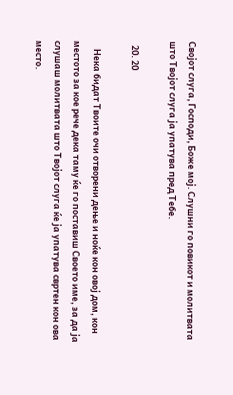Својот слуга, Господи, Боже мој. Слушни го повикот и молитвата што Твојот слуга ја упатува пред Тебе.

  20. 20

    Нека бидат Твоите очи отворени дење и ноќе кон овој дом, кон местото за кое рече дека таму ќе го поставиш Своето име, за да ја слушаш молитвата што Твојот слуга ќе ја упатува свртен кон ова место.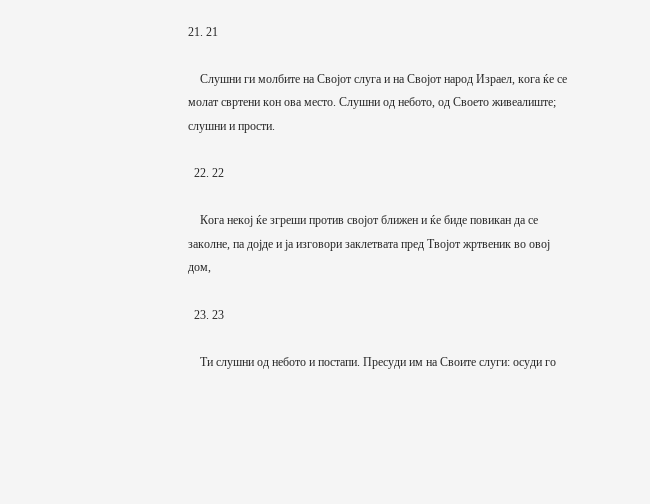21. 21

    Слушни ги молбите на Својот слуга и на Својот народ Израел, кога ќе се молат свртени кон ова место. Слушни од небото, од Своето живеалиште; слушни и прости.

  22. 22

    Кога некој ќе згреши против својот ближен и ќе биде повикан да се заколне, па дојде и ја изговори заклетвата пред Твојот жртвеник во овој дом,

  23. 23

    Ти слушни од небото и постапи. Пресуди им на Своите слуги: осуди го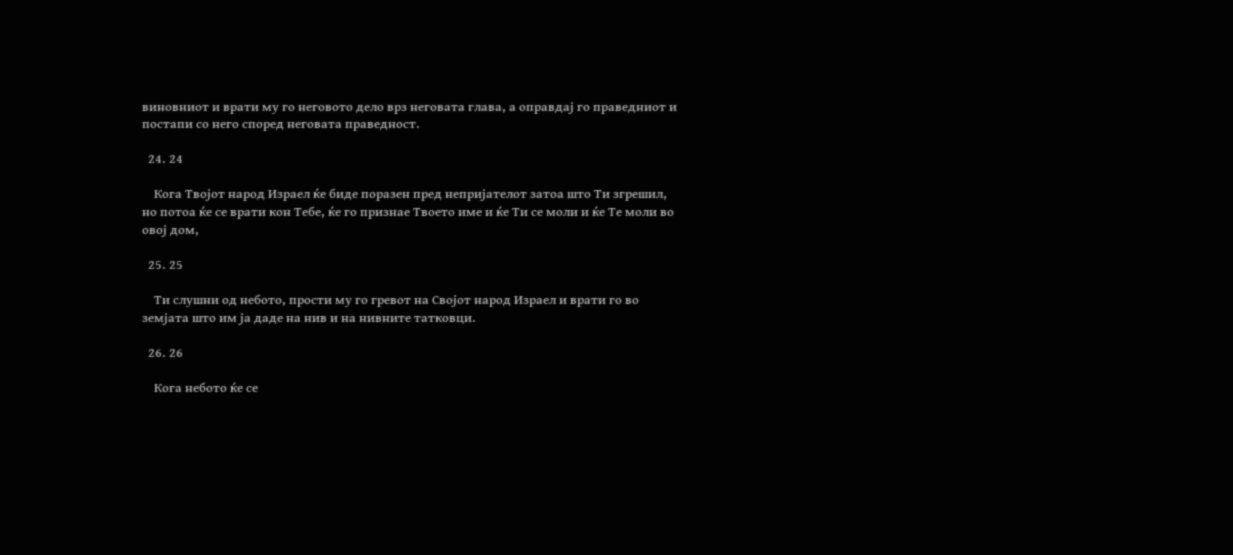виновниот и врати му го неговото дело врз неговата глава, а оправдај го праведниот и постапи со него според неговата праведност.

  24. 24

    Кога Твојот народ Израел ќе биде поразен пред непријателот затоа што Ти згрешил, но потоа ќе се врати кон Тебе, ќе го признае Твоето име и ќе Ти се моли и ќе Те моли во овој дом,

  25. 25

    Ти слушни од небото, прости му го гревот на Својот народ Израел и врати го во земјата што им ја даде на нив и на нивните татковци.

  26. 26

    Кога небото ќе се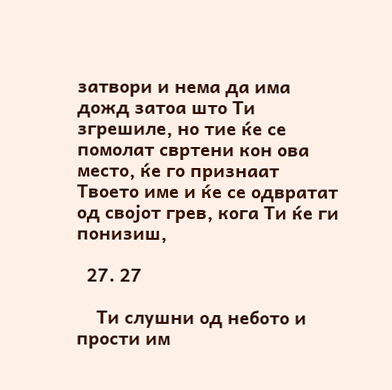затвори и нема да има дожд затоа што Ти згрешиле, но тие ќе се помолат свртени кон ова место, ќе го признаат Твоето име и ќе се одвратат од својот грев, кога Ти ќе ги понизиш,

  27. 27

    Ти слушни од небото и прости им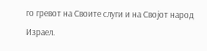го гревот на Своите слуги и на Својот народ Израел.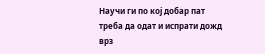Научи ги по кој добар пат треба да одат и испрати дожд врз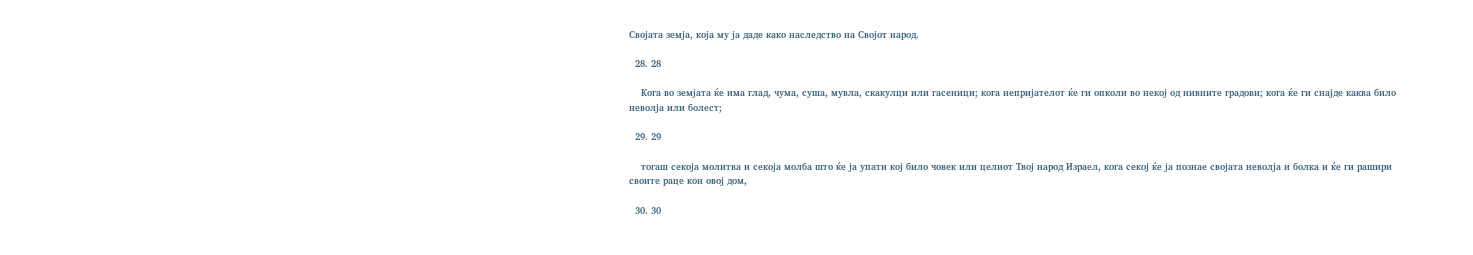Својата земја, која му ја даде како наследство на Својот народ.

  28. 28

    Кога во земјата ќе има глад, чума, суша, мувла, скакулци или гасеници; кога непријателот ќе ги опколи во некој од нивните градови; кога ќе ги снајде каква било неволја или болест;

  29. 29

    тогаш секоја молитва и секоја молба што ќе ја упати кој било човек или целиот Твој народ Израел, кога секој ќе ја познае својата неволја и болка и ќе ги рашири своите раце кон овој дом,

  30. 30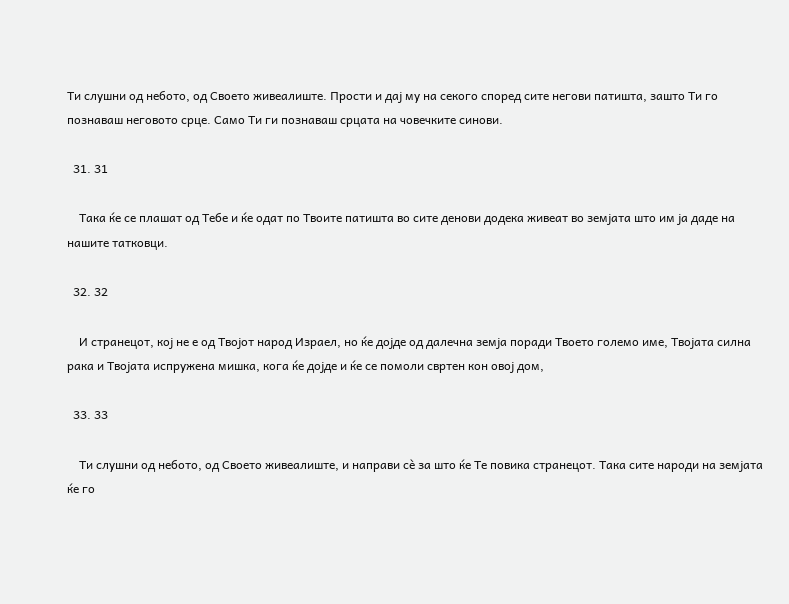Ти слушни од небото, од Своето живеалиште. Прости и дај му на секого според сите негови патишта, зашто Ти го познаваш неговото срце. Само Ти ги познаваш срцата на човечките синови.

  31. 31

    Така ќе се плашат од Тебе и ќе одат по Твоите патишта во сите денови додека живеат во земјата што им ја даде на нашите татковци.

  32. 32

    И странецот, кој не е од Твојот народ Израел, но ќе дојде од далечна земја поради Твоето големо име, Твојата силна рака и Твојата испружена мишка, кога ќе дојде и ќе се помоли свртен кон овој дом,

  33. 33

    Ти слушни од небото, од Своето живеалиште, и направи сѐ за што ќе Те повика странецот. Така сите народи на земјата ќе го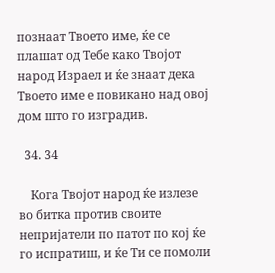познаат Твоето име, ќе се плашат од Тебе како Твојот народ Израел и ќе знаат дека Твоето име е повикано над овој дом што го изградив.

  34. 34

    Кога Твојот народ ќе излезе во битка против своите непријатели по патот по кој ќе го испратиш, и ќе Ти се помоли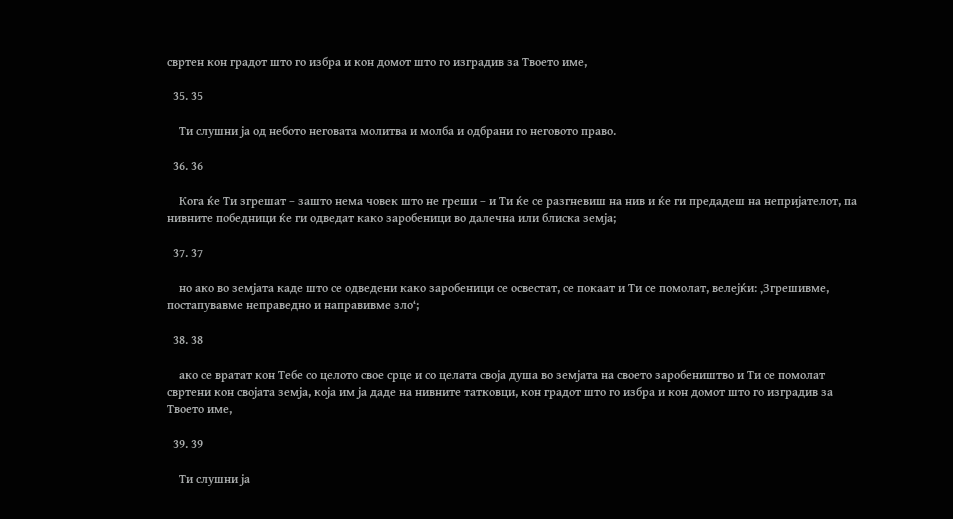свртен кон градот што го избра и кон домот што го изградив за Твоето име,

  35. 35

    Ти слушни ја од небото неговата молитва и молба и одбрани го неговото право.

  36. 36

    Кога ќе Ти згрешат – зашто нема човек што не греши – и Ти ќе се разгневиш на нив и ќе ги предадеш на непријателот, па нивните победници ќе ги одведат како заробеници во далечна или блиска земја;

  37. 37

    но ако во земјата каде што се одведени како заробеници се освестат, се покаат и Ти се помолат, велејќи: ‚Згрешивме, постапувавме неправедно и направивме зло‘;

  38. 38

    ако се вратат кон Тебе со целото свое срце и со целата своја душа во земјата на своето заробеништво и Ти се помолат свртени кон својата земја, која им ја даде на нивните татковци, кон градот што го избра и кон домот што го изградив за Твоето име,

  39. 39

    Ти слушни ја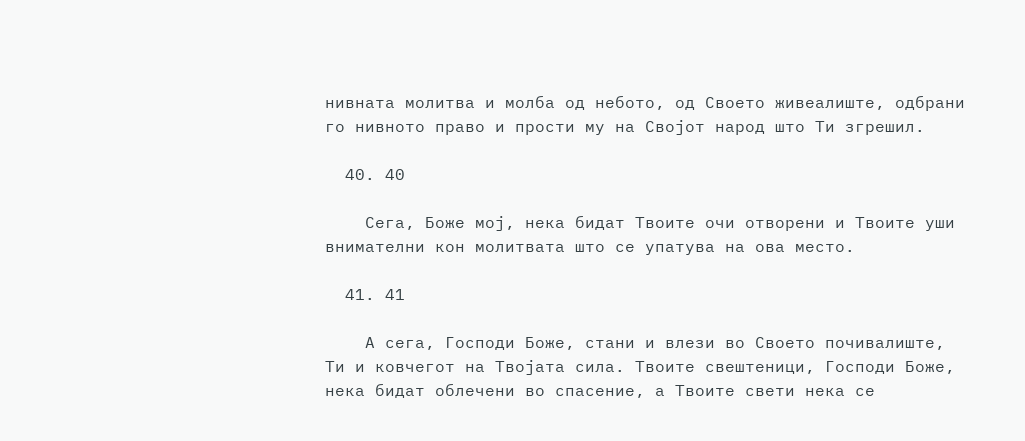нивната молитва и молба од небото, од Своето живеалиште, одбрани го нивното право и прости му на Својот народ што Ти згрешил.

  40. 40

    Сега, Боже мој, нека бидат Твоите очи отворени и Твоите уши внимателни кон молитвата што се упатува на ова место.

  41. 41

    А сега, Господи Боже, стани и влези во Своето почивалиште, Ти и ковчегот на Твојата сила. Твоите свештеници, Господи Боже, нека бидат облечени во спасение, а Твоите свети нека се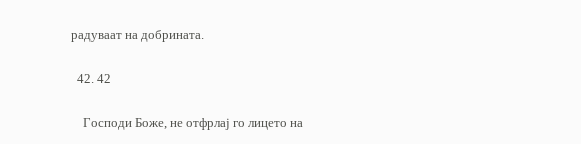радуваат на добрината.

  42. 42

    Господи Боже, не отфрлај го лицето на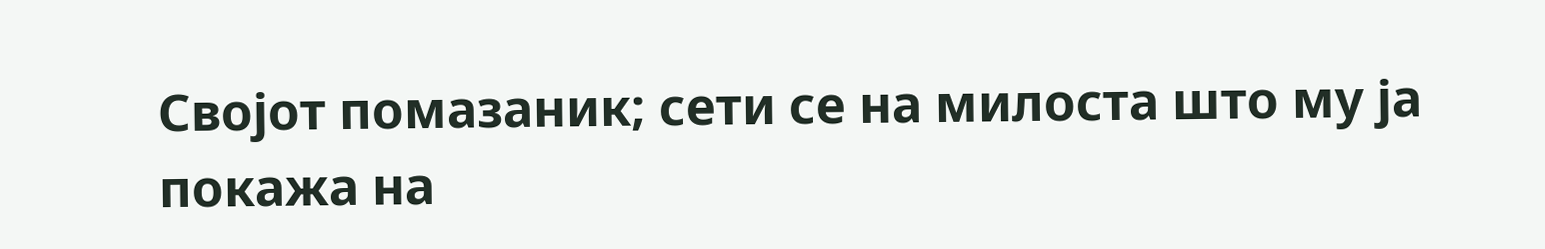Својот помазаник; сети се на милоста што му ја покажа на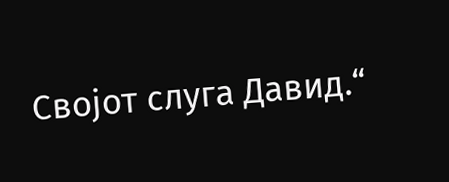Својот слуга Давид.“